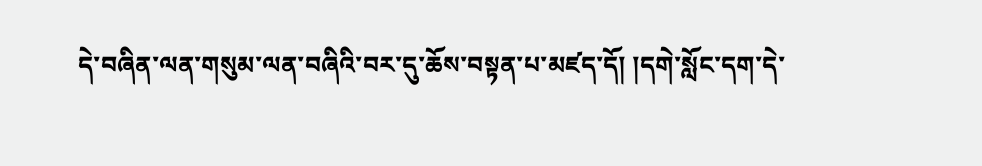དེ་བཞིན་ལན་གསུམ་ལན་བཞིའི་བར་དུ་ཆོས་བསྟན་པ་མཛད་དོ། །དགེ་སློང་དག་དེ་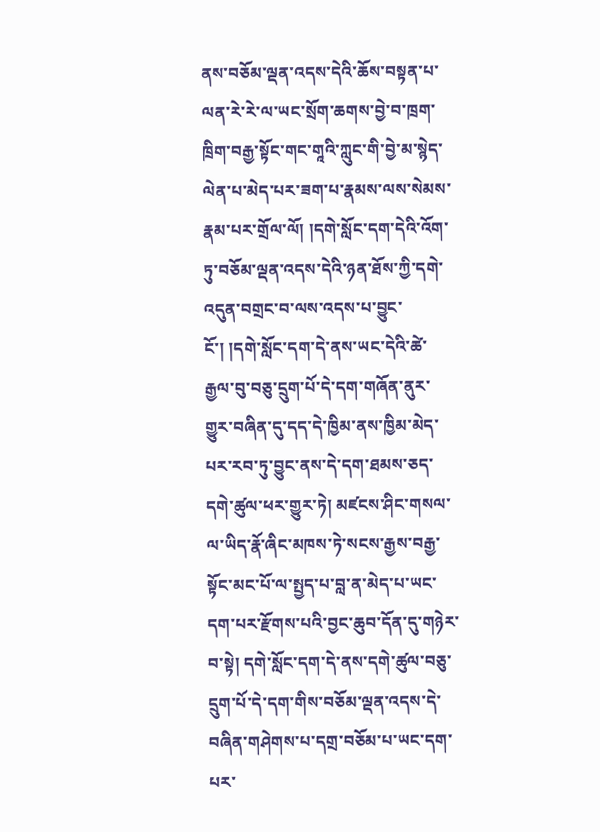ནས་བཅོམ་ལྡན་འདས་དེའི་ཆོས་བསྟན་པ་ལན་རེ་རེ་ལ་ཡང་སྲོག་ཆགས་བྱེ་བ་ཁྲག་ཁྲིག་བརྒྱ་སྟོང་གང་གཱའི་ཀླུང་གི་བྱེ་མ་སྙེད་ལེན་པ་མེད་པར་ཟག་པ་རྣམས་ལས་སེམས་རྣམ་པར་གྲོལ་ལོ། །དགེ་སློང་དག་དེའི་འོག་ཏུ་བཅོམ་ལྡན་འདས་དེའི་ཉན་ཐོས་ཀྱི་དགེ་འདུན་བགྲང་བ་ལས་འདས་པ་བྱུང་ངོ་། །དགེ་སློང་དག་དེ་ནས་ཡང་དེའི་ཚེ་རྒྱལ་བུ་བཅུ་དྲུག་པོ་དེ་དག་གཞོན་ནུར་གྱུར་བཞིན་དུ་དད་དེ་ཁྱིམ་ནས་ཁྱིམ་མེད་པར་རབ་ཏུ་བྱུང་ནས་དེ་དག་ཐམས་ཅད་དགེ་ཚུལ་ཕར་གྱུར་ཏེ། མཛངས་ཤིང་གསལ་ལ་ཡིད་རྣོ་ཞིང་མཁས་ཏེ་སངས་རྒྱས་བརྒྱ་སྟོང་མང་པོ་ལ་སྤྱད་པ་བླ་ན་མེད་པ་ཡང་དག་པར་རྫོགས་པའི་བྱང་ཆུབ་དོན་དུ་གཉེར་བ་སྟེ། དགེ་སློང་དག་དེ་ནས་དགེ་ཚུལ་བཅུ་དྲུག་པོ་དེ་དག་གིས་བཅོམ་ལྡན་འདས་དེ་བཞིན་གཤེགས་པ་དགྲ་བཅོམ་པ་ཡང་དག་པར་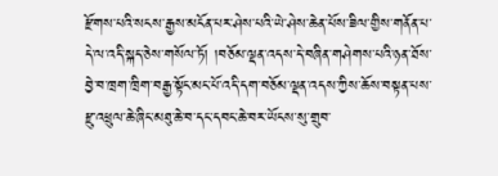རྫོགས་པའི་སངས་རྒྱས་མངོན་པར་ཤེས་པའི་ཡེ་ཤེས་ཆེན་པོས་ཟིལ་གྱིས་གནོན་པ་དེ་ལ་འདི་སྐད་ཅེས་གསོལ་ཏོ། །བཅོམ་ལྡན་འདས་དེ་བཞིན་གཤེགས་པའི་ཉན་ཐོས་བྱེ་བ་ཁྲག་ཁྲིག་བརྒྱ་སྟོང་མང་པོ་འདི་དག་བཅོམ་ལྡན་འདས་ཀྱིས་ཆོས་བསྟན་པས་རྫུ་འཕྲུལ་ཆེ་ཞིང་མཐུ་ཆེ་བ་དང་དབང་ཆེ་བར་ཡོངས་སུ་གྲུབ་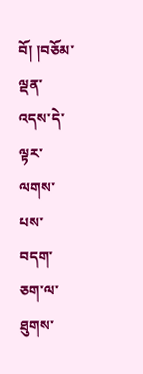བོ། །བཅོམ་ལྡན་འདས་དེ་ལྟར་ལགས་པས་བདག་ཅག་ལ་ཐུགས་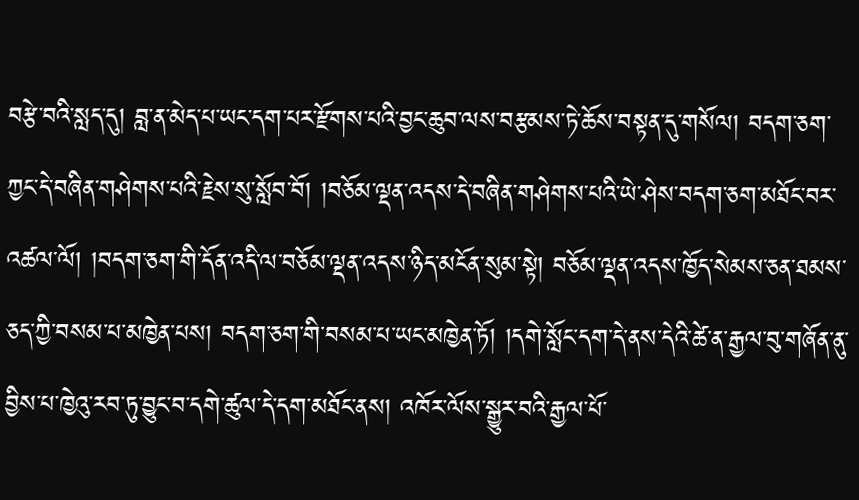བརྩེ་བའི་སླད་དུ། བླ་ན་མེད་པ་ཡང་དག་པར་རྫོགས་པའི་བྱང་ཆུབ་ལས་བརྩམས་ཏེ་ཆོས་བསྟན་དུ་གསོལ། བདག་ཅག་ཀྱང་དེ་བཞིན་གཤེགས་པའི་རྗེས་སུ་སློབ་བོ། །བཅོམ་ལྡན་འདས་དེ་བཞིན་གཤེགས་པའི་ཡེ་ཤེས་བདག་ཅག་མཐོང་བར་འཚལ་ལོ། །བདག་ཅག་གི་དོན་འདི་ལ་བཅོམ་ལྡན་འདས་ཉིད་མངོན་སུམ་སྟེ། བཅོམ་ལྡན་འདས་ཁྱོད་སེམས་ཅན་ཐམས་ཅད་ཀྱི་བསམ་པ་མཁྱེན་པས། བདག་ཅག་གི་བསམ་པ་ཡང་མཁྱེན་ཏོ། །དགེ་སློང་དག་དེ་ནས་དེའི་ཚེ་ན་རྒྱལ་བུ་གཞོན་ནུ་བྱིས་པ་ཁྱེའུ་རབ་ཏུ་བྱུང་བ་དགེ་ཚུལ་དེ་དག་མཐོང་ནས། འཁོར་ལོས་སྒྱུར་བའི་རྒྱལ་པོ་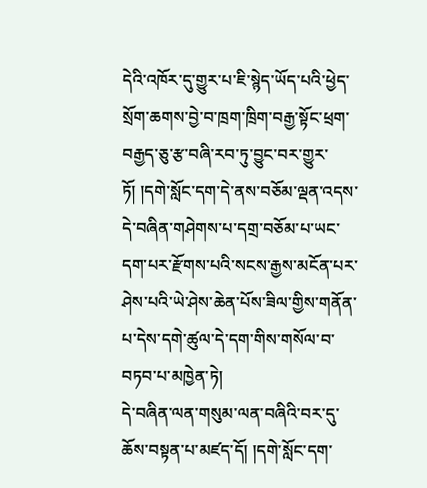དེའི་འཁོར་དུ་གྱུར་པ་ཇི་སྙེད་ཡོད་པའི་ཕྱེད་སྲོག་ཆགས་བྱེ་བ་ཁྲག་ཁྲིག་བརྒྱ་སྟོང་ཕྲག་བརྒྱད་ཅུ་རྩ་བཞི་རབ་ཏུ་བྱུང་བར་གྱུར་ཏོ། །དགེ་སློང་དག་དེ་ནས་བཅོམ་ལྡན་འདས་དེ་བཞིན་གཤེགས་པ་དགྲ་བཅོམ་པ་ཡང་དག་པར་རྫོགས་པའི་སངས་རྒྱས་མངོན་པར་ཤེས་པའི་ཡེ་ཤེས་ཆེན་པོས་ཟིལ་གྱིས་གནོན་པ་དེས་དགེ་ཚུལ་དེ་དག་གིས་གསོལ་བ་བཏབ་པ་མཁྱེན་ཏེ།
དེ་བཞིན་ལན་གསུམ་ལན་བཞིའི་བར་དུ་ཆོས་བསྟན་པ་མཛད་དོ། །དགེ་སློང་དག་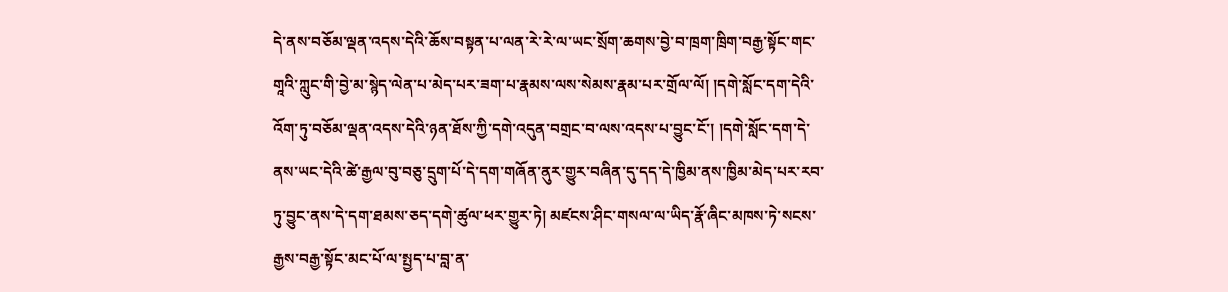དེ་ནས་བཅོམ་ལྡན་འདས་དེའི་ཆོས་བསྟན་པ་ལན་རེ་རེ་ལ་ཡང་སྲོག་ཆགས་བྱེ་བ་ཁྲག་ཁྲིག་བརྒྱ་སྟོང་གང་གཱའི་ཀླུང་གི་བྱེ་མ་སྙེད་ལེན་པ་མེད་པར་ཟག་པ་རྣམས་ལས་སེམས་རྣམ་པར་གྲོལ་ལོ། །དགེ་སློང་དག་དེའི་འོག་ཏུ་བཅོམ་ལྡན་འདས་དེའི་ཉན་ཐོས་ཀྱི་དགེ་འདུན་བགྲང་བ་ལས་འདས་པ་བྱུང་ངོ་། །དགེ་སློང་དག་དེ་ནས་ཡང་དེའི་ཚེ་རྒྱལ་བུ་བཅུ་དྲུག་པོ་དེ་དག་གཞོན་ནུར་གྱུར་བཞིན་དུ་དད་དེ་ཁྱིམ་ནས་ཁྱིམ་མེད་པར་རབ་ཏུ་བྱུང་ནས་དེ་དག་ཐམས་ཅད་དགེ་ཚུལ་ཕར་གྱུར་ཏེ། མཛངས་ཤིང་གསལ་ལ་ཡིད་རྣོ་ཞིང་མཁས་ཏེ་སངས་རྒྱས་བརྒྱ་སྟོང་མང་པོ་ལ་སྤྱད་པ་བླ་ན་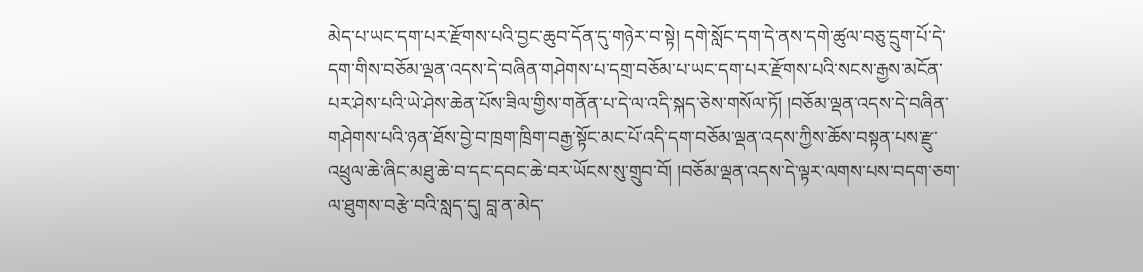མེད་པ་ཡང་དག་པར་རྫོགས་པའི་བྱང་ཆུབ་དོན་དུ་གཉེར་བ་སྟེ། དགེ་སློང་དག་དེ་ནས་དགེ་ཚུལ་བཅུ་དྲུག་པོ་དེ་དག་གིས་བཅོམ་ལྡན་འདས་དེ་བཞིན་གཤེགས་པ་དགྲ་བཅོམ་པ་ཡང་དག་པར་རྫོགས་པའི་སངས་རྒྱས་མངོན་པར་ཤེས་པའི་ཡེ་ཤེས་ཆེན་པོས་ཟིལ་གྱིས་གནོན་པ་དེ་ལ་འདི་སྐད་ཅེས་གསོལ་ཏོ། །བཅོམ་ལྡན་འདས་དེ་བཞིན་གཤེགས་པའི་ཉན་ཐོས་བྱེ་བ་ཁྲག་ཁྲིག་བརྒྱ་སྟོང་མང་པོ་འདི་དག་བཅོམ་ལྡན་འདས་ཀྱིས་ཆོས་བསྟན་པས་རྫུ་འཕྲུལ་ཆེ་ཞིང་མཐུ་ཆེ་བ་དང་དབང་ཆེ་བར་ཡོངས་སུ་གྲུབ་བོ། །བཅོམ་ལྡན་འདས་དེ་ལྟར་ལགས་པས་བདག་ཅག་ལ་ཐུགས་བརྩེ་བའི་སླད་དུ། བླ་ན་མེད་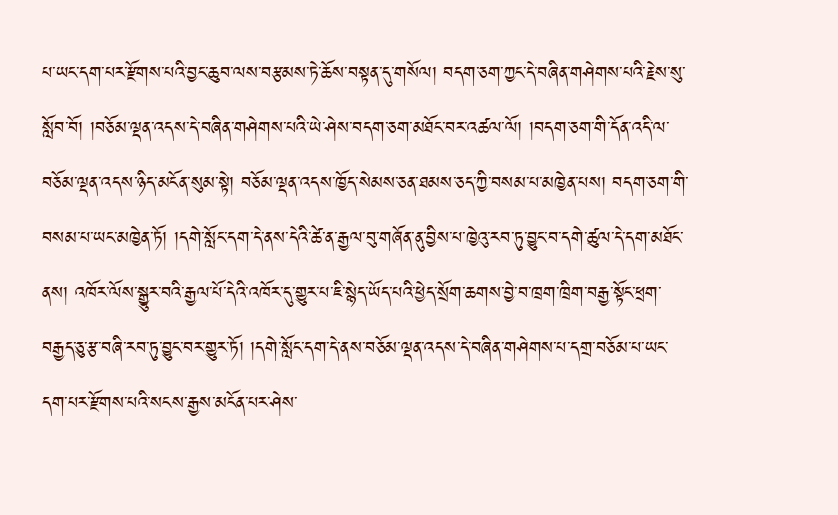པ་ཡང་དག་པར་རྫོགས་པའི་བྱང་ཆུབ་ལས་བརྩམས་ཏེ་ཆོས་བསྟན་དུ་གསོལ། བདག་ཅག་ཀྱང་དེ་བཞིན་གཤེགས་པའི་རྗེས་སུ་སློབ་བོ། །བཅོམ་ལྡན་འདས་དེ་བཞིན་གཤེགས་པའི་ཡེ་ཤེས་བདག་ཅག་མཐོང་བར་འཚལ་ལོ། །བདག་ཅག་གི་དོན་འདི་ལ་བཅོམ་ལྡན་འདས་ཉིད་མངོན་སུམ་སྟེ། བཅོམ་ལྡན་འདས་ཁྱོད་སེམས་ཅན་ཐམས་ཅད་ཀྱི་བསམ་པ་མཁྱེན་པས། བདག་ཅག་གི་བསམ་པ་ཡང་མཁྱེན་ཏོ། །དགེ་སློང་དག་དེ་ནས་དེའི་ཚེ་ན་རྒྱལ་བུ་གཞོན་ནུ་བྱིས་པ་ཁྱེའུ་རབ་ཏུ་བྱུང་བ་དགེ་ཚུལ་དེ་དག་མཐོང་ནས། འཁོར་ལོས་སྒྱུར་བའི་རྒྱལ་པོ་དེའི་འཁོར་དུ་གྱུར་པ་ཇི་སྙེད་ཡོད་པའི་ཕྱེད་སྲོག་ཆགས་བྱེ་བ་ཁྲག་ཁྲིག་བརྒྱ་སྟོང་ཕྲག་བརྒྱད་ཅུ་རྩ་བཞི་རབ་ཏུ་བྱུང་བར་གྱུར་ཏོ། །དགེ་སློང་དག་དེ་ནས་བཅོམ་ལྡན་འདས་དེ་བཞིན་གཤེགས་པ་དགྲ་བཅོམ་པ་ཡང་དག་པར་རྫོགས་པའི་སངས་རྒྱས་མངོན་པར་ཤེས་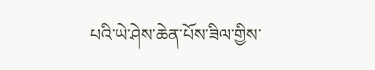པའི་ཡེ་ཤེས་ཆེན་པོས་ཟིལ་གྱིས་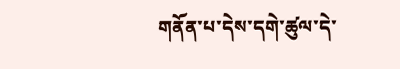གནོན་པ་དེས་དགེ་ཚུལ་དེ་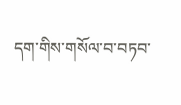དག་གིས་གསོལ་བ་བཏབ་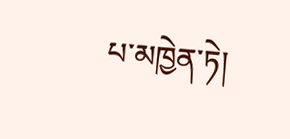པ་མཁྱེན་ཏེ།